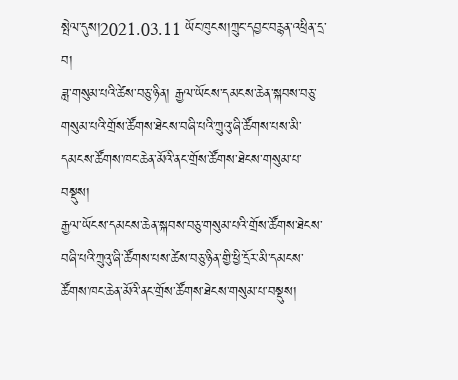སྤེལ་དུས།2021.03.11 ཡོང་ཁུངས།ཀྲུང་དབྱང་བརྙན་འཕྲིན་དྲ་བ།
ཟླ་གསུམ་པའི་ཚེས་བཅུ་ཉིན། རྒྱལ་ཡོངས་དམངས་ཆེན་སྐབས་བཅུ་གསུམ་པའི་གྲོས་ཚོགས་ཐེངས་བཞི་པའི་ཀྲུའུ་ཞི་ཚོགས་པས་མི་དམངས་ཚོགས་ཁང་ཆེན་མོའི་ནང་གྲོས་ཚོགས་ཐེངས་གསུམ་པ་བསྡུས།
རྒྱལ་ཡོངས་དམངས་ཆེན་སྐབས་བཅུ་གསུམ་པའི་གྲོས་ཚོགས་ཐེངས་བཞི་པའི་ཀྲུའུ་ཞི་ཚོགས་པས་ཚེས་བཅུ་ཉིན་གྱི་ཕྱི་དྲོར་མི་དམངས་ཚོགས་ཁང་ཆེན་མོའི་ནང་གྲོས་ཚོགས་ཐེངས་གསུམ་པ་བསྡུས།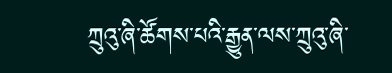ཀྲུའུ་ཞི་ཚོགས་པའི་རྒྱུན་ལས་ཀྲུའུ་ཞི་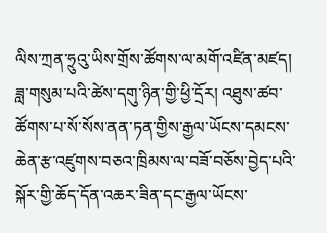ལིས་ཀྲན་ཧྲུའུ་ཡིས་གྲོས་ཚོགས་ལ་མགོ་འཛིན་མཛད།
ཟླ་གསུམ་པའི་ཚེས་དགུ་ཉིན་གྱི་ཕྱི་དྲོར། འཐུས་ཚབ་ཚོགས་པ་སོ་སོས་ནན་ཏན་གྱིས་རྒྱལ་ཡོངས་དམངས་ཆེན་རྩ་འཛུགས་བཅའ་ཁྲིམས་ལ་བཟོ་བཅོས་བྱེད་པའི་སྐོར་གྱི་ཆོད་དོན་འཆར་ཟིན་དང་རྒྱལ་ཡོངས་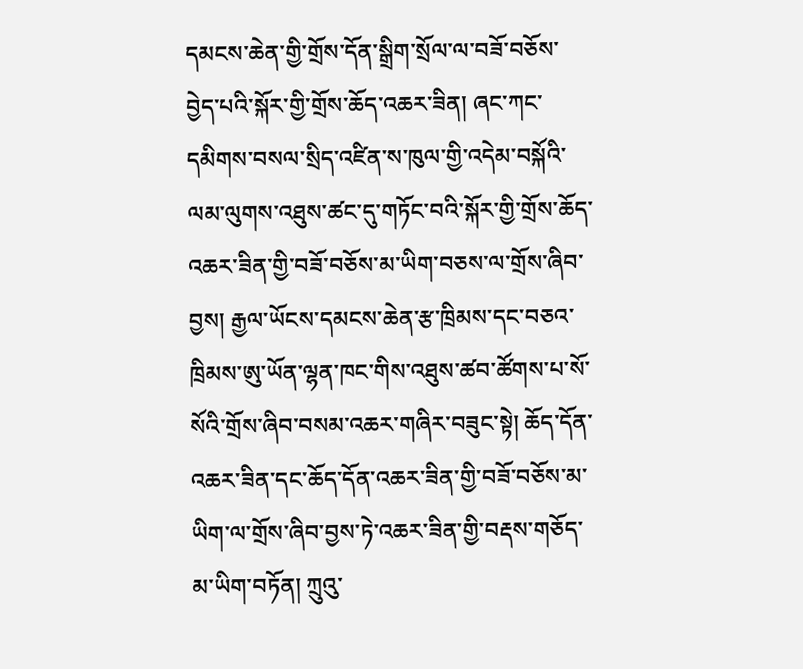དམངས་ཆེན་གྱི་གྲོས་དོན་སྒྲིག་སྲོལ་ལ་བཟོ་བཅོས་བྱེད་པའི་སྐོར་གྱི་གྲོས་ཆོད་འཆར་ཟིན། ཞང་ཀང་དམིགས་བསལ་སྲིད་འཛིན་ས་ཁུལ་གྱི་འདེམ་བསྐོའི་ལམ་ལུགས་འཐུས་ཚང་དུ་གཏོང་བའི་སྐོར་གྱི་གྲོས་ཆོད་འཆར་ཟིན་གྱི་བཟོ་བཅོས་མ་ཡིག་བཅས་ལ་གྲོས་ཞིབ་བྱས། རྒྱལ་ཡོངས་དམངས་ཆེན་རྩ་ཁྲིམས་དང་བཅའ་ཁྲིམས་ཨུ་ཡོན་ལྷན་ཁང་གིས་འཐུས་ཚབ་ཚོགས་པ་སོ་སོའི་གྲོས་ཞིབ་བསམ་འཆར་གཞིར་བཟུང་སྟེ། ཆོད་དོན་འཆར་ཟིན་དང་ཆོད་དོན་འཆར་ཟིན་གྱི་བཟོ་བཅོས་མ་ཡིག་ལ་གྲོས་ཞིབ་བྱས་ཏེ་འཆར་ཟིན་གྱི་བརྡས་གཅོད་མ་ཡིག་བཏོན། ཀྲུའུ་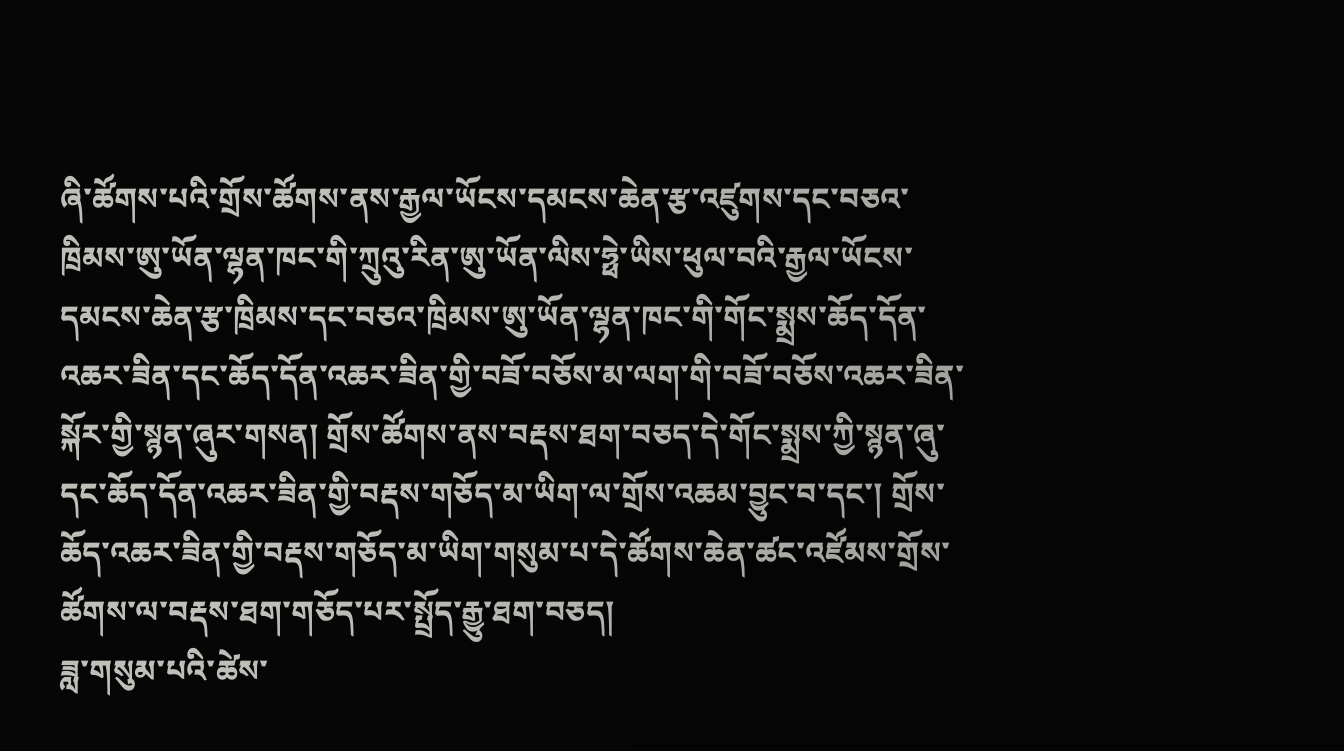ཞི་ཚོགས་པའི་གྲོས་ཚོགས་ནས་རྒྱལ་ཡོངས་དམངས་ཆེན་རྩ་འཛུགས་དང་བཅའ་ཁྲིམས་ཨུ་ཡོན་ལྷན་ཁང་གི་ཀྲུའུ་རིན་ཨུ་ཡོན་ལིས་ཧྥེ་ཡིས་ཕུལ་བའི་རྒྱལ་ཡོངས་དམངས་ཆེན་རྩ་ཁྲིམས་དང་བཅའ་ཁྲིམས་ཨུ་ཡོན་ལྷན་ཁང་གི་གོང་སྨྲས་ཆོད་དོན་འཆར་ཟིན་དང་ཆོད་དོན་འཆར་ཟིན་གྱི་བཟོ་བཅོས་མ་ལག་གི་བཟོ་བཅོས་འཆར་ཟིན་སྐོར་གྱི་སྙན་ཞུར་གསན། གྲོས་ཚོགས་ནས་བརྡས་ཐག་བཅད་དེ་གོང་སྨྲས་ཀྱི་སྙན་ཞུ་དང་ཆོད་དོན་འཆར་ཟིན་གྱི་བརྡས་གཅོད་མ་ཡིག་ལ་གྲོས་འཆམ་བྱུང་བ་དང་། གྲོས་ཆོད་འཆར་ཟིན་གྱི་བརྡས་གཅོད་མ་ཡིག་གསུམ་པ་དེ་ཚོགས་ཆེན་ཚང་འཛོམས་གྲོས་ཚོགས་ལ་བརྡས་ཐག་གཅོད་པར་སྤྲོད་རྒྱུ་ཐག་བཅད།
ཟླ་གསུམ་པའི་ཚེས་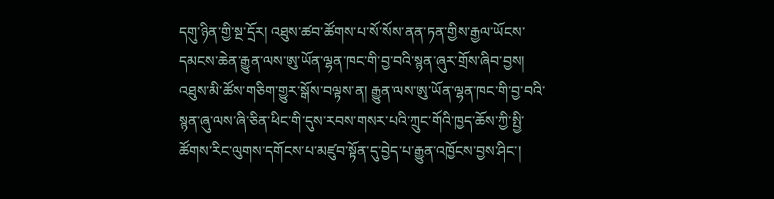དགུ་ཉིན་གྱི་སྔ་དྲོར། འཐུས་ཚབ་ཚོགས་པ་སོ་སོས་ནན་ཏན་གྱིས་རྒྱལ་ཡོངས་དམངས་ཆེན་རྒྱུན་ལས་ཨུ་ཡོན་ལྷན་ཁང་གི་བྱ་བའི་སྙན་ཞུར་གྲོས་ཞིབ་བྱས། འཐུས་མི་ཚོས་གཅིག་གྱུར་སྒོས་བལྟས་ན། རྒྱུན་ལས་ཨུ་ཡོན་ལྷན་ཁང་གི་བྱ་བའི་སྙན་ཞུ་ལས་ཞི་ཅིན་ཕིང་གི་དུས་རབས་གསར་པའི་ཀྲུང་གོའི་ཁྱད་ཆོས་ཀྱི་སྤྱི་ཚོགས་རིང་ལུགས་དགོངས་པ་མཛུབ་སྟོན་དུ་བྱེད་པ་རྒྱུན་འཁྱོངས་བྱས་ཤིང་།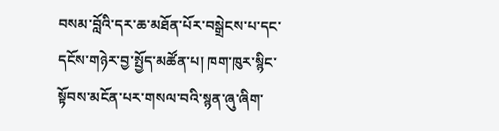བསམ་བློའི་དར་ཆ་མཐོན་པོར་བསྒྲེངས་པ་དང་དངོས་གཉེར་བྱ་སྤྱོད་མཚོན་པ། ཁག་ཁུར་སྙིང་སྟོབས་མངོན་པར་གསལ་བའི་སྙན་ཞུ་ཞིག་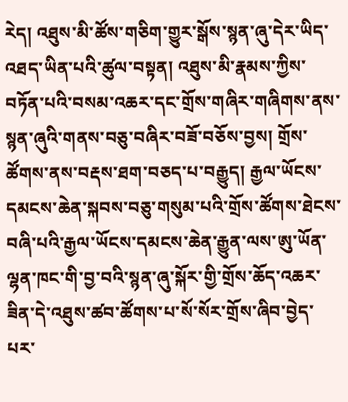རེད། འཐུས་མི་ཚོས་གཅིག་གྱུར་སྒོས་སྙན་ཞུ་དེར་ཡིད་འཐད་ཡིན་པའི་ཚུལ་བསྟན། འཐུས་མི་རྣམས་ཀྱིས་བཏོན་པའི་བསམ་འཆར་དང་གྲོས་གཞིར་གཞིགས་ནས་སྙན་ཞུའི་གནས་བཅུ་བཞིར་བཟོ་བཅོས་བྱས། གྲོས་ཚོགས་ནས་བརྡས་ཐག་བཅད་པ་བརྒྱུད། རྒྱལ་ཡོངས་དམངས་ཆེན་སྐབས་བཅུ་གསུམ་པའི་གྲོས་ཚོགས་ཐེངས་བཞི་པའི་རྒྱལ་ཡོངས་དམངས་ཆེན་རྒྱུན་ལས་ཨུ་ཡོན་ལྷན་ཁང་གི་བྱ་བའི་སྙན་ཞུ་སྐོར་གྱི་གྲོས་ཆོད་འཆར་ཟིན་དེ་འཐུས་ཚབ་ཚོགས་པ་སོ་སོར་གྲོས་ཞིབ་བྱེད་པར་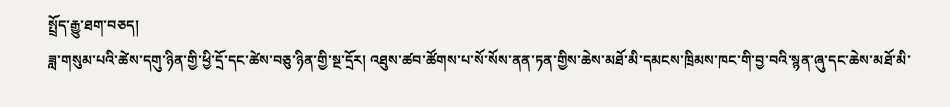སྤྲོད་རྒྱུ་ཐག་བཅད།
ཟླ་གསུམ་པའི་ཚེས་དགུ་ཉིན་གྱི་ཕྱི་དྲོ་དང་ཚེས་བཅུ་ཉིན་གྱི་སྔ་དྲོར། འཐུས་ཚབ་ཚོགས་པ་སོ་སོས་ནན་ཏན་གྱིས་ཆེས་མཐོ་མི་དམངས་ཁྲིམས་ཁང་གི་བྱ་བའི་སྙན་ཞུ་དང་ཆེས་མཐོ་མི་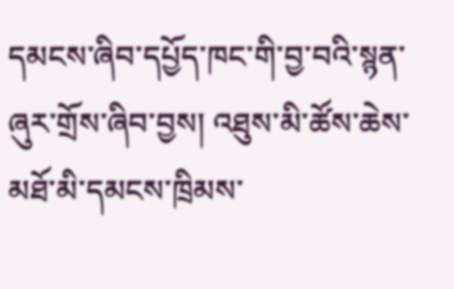དམངས་ཞིབ་དཔྱོད་ཁང་གི་བྱ་བའི་སྙན་ཞུར་གྲོས་ཞིབ་བྱས། འཐུས་མི་ཚོས་ཆེས་མཐོ་མི་དམངས་ཁྲིམས་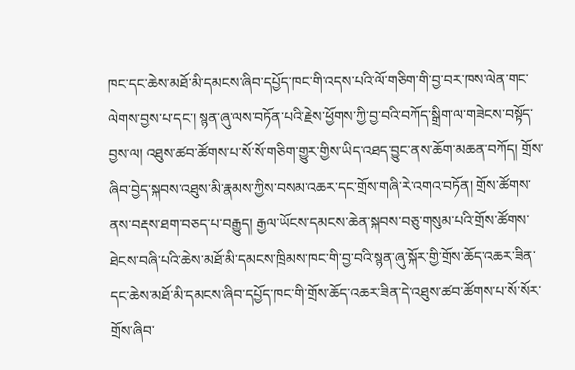ཁང་དང་ཆེས་མཐོ་མི་དམངས་ཞིབ་དཔྱོད་ཁང་གི་འདས་པའི་ལོ་གཅིག་གི་བྱ་བར་ཁས་ལེན་གང་ལེགས་བྱས་པ་དང་། སྙན་ཞུ་ལས་བཏོན་པའི་རྗེས་ཕྱོགས་ཀྱི་བྱ་བའི་བཀོད་སྒྲིག་ལ་གཟེངས་བསྟོད་བྱས་ལ། འཐུས་ཚབ་ཚོགས་པ་སོ་སོ་གཅིག་གྱུར་གྱིས་ཡིད་འཐད་བྱུང་ནས་ཆོག་མཆན་བཀོད། གྲོས་ཞིབ་བྱེད་སྐབས་འཐུས་མི་རྣམས་ཀྱིས་བསམ་འཆར་དང་གྲོས་གཞི་རེ་འགའ་བཏོན། གྲོས་ཚོགས་ནས་བརྡས་ཐག་བཅད་པ་བརྒྱུད། རྒྱལ་ཡོངས་དམངས་ཆེན་སྐབས་བཅུ་གསུམ་པའི་གྲོས་ཚོགས་ཐེངས་བཞི་པའི་ཆེས་མཐོ་མི་དམངས་ཁྲིམས་ཁང་གི་བྱ་བའི་སྙན་ཞུ་སྐོར་གྱི་གྲོས་ཆོད་འཆར་ཟིན་དང་ཆེས་མཐོ་མི་དམངས་ཞིབ་དཔྱོད་ཁང་གི་གྲོས་ཆོད་འཆར་ཟིན་དེ་འཐུས་ཚབ་ཚོགས་པ་སོ་སོར་གྲོས་ཞིབ་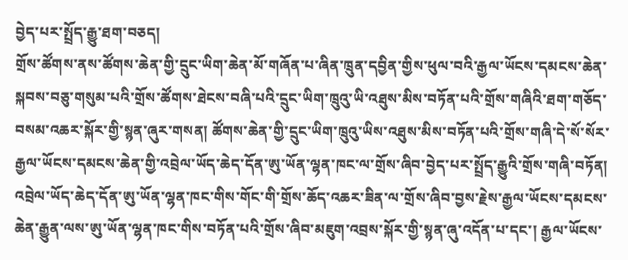བྱེད་པར་སྤྲོད་རྒྱུ་ཐག་བཅད།
གྲོས་ཚོགས་ནས་ཚོགས་ཆེན་གྱི་དྲུང་ཡིག་ཆེན་མོ་གཞོན་པ་ཞིན་ཁྲུན་དབྱིན་གྱིས་ཕུལ་བའི་རྒྱལ་ཡོངས་དམངས་ཆེན་སྐབས་བཅུ་གསུམ་པའི་གྲོས་ཚོགས་ཐེངས་བཞི་པའི་དྲུང་ཡིག་ཁྲུའུ་ཡི་འཐུས་མིས་བཏོན་པའི་གྲོས་གཞིའི་ཐག་གཅོད་བསམ་འཆར་སྐོར་གྱི་སྙན་ཞུར་གསན། ཚོགས་ཆེན་གྱི་དྲུང་ཡིག་ཁྲུའུ་ཡིས་འཐུས་མིས་བཏོན་པའི་གྲོས་གཞི་དེ་སོ་སོར་རྒྱལ་ཡོངས་དམངས་ཆེན་གྱི་འབྲེལ་ཡོད་ཆེད་དོན་ཨུ་ཡོན་ལྷན་ཁང་ལ་གྲོས་ཞིབ་བྱེད་པར་སྤྲོད་རྒྱུའི་གྲོས་གཞི་བཏོན། འབྲེལ་ཡོད་ཆེད་དོན་ཨུ་ཡོན་ལྷན་ཁང་གིས་གོང་གི་གྲོས་ཆོད་འཆར་ཟིན་ལ་གྲོས་ཞིབ་བྱས་རྗེས་རྒྱལ་ཡོངས་དམངས་ཆེན་རྒྱུན་ལས་ཨུ་ཡོན་ལྷན་ཁང་གིས་བཏོན་པའི་གྲོས་ཞིབ་མཇུག་འབྲས་སྐོར་གྱི་སྙན་ཞུ་འདོན་པ་དང་། རྒྱལ་ཡོངས་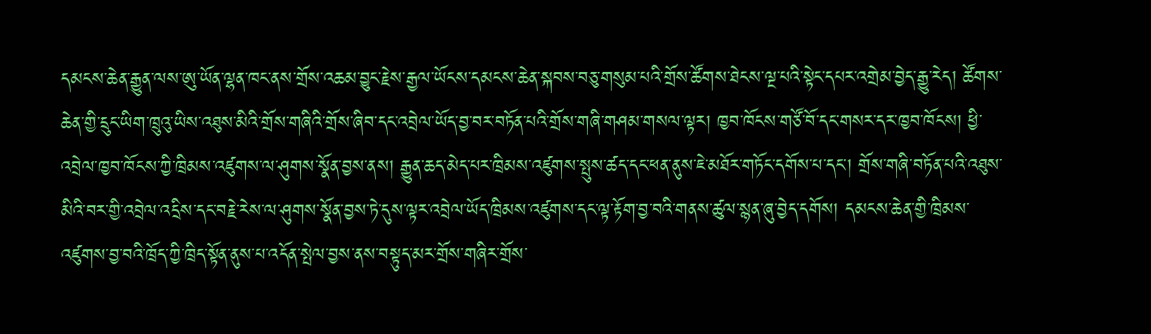དམངས་ཆེན་རྒྱུན་ལས་ཨུ་ཡོན་ལྷན་ཁང་ནས་གྲོས་འཆམ་བྱུང་རྗེས་རྒྱལ་ཡོངས་དམངས་ཆེན་སྐབས་བཅུ་གསུམ་པའི་གྲོས་ཚོགས་ཐེངས་ལྔ་པའི་སྟེང་དཔར་འགྲེམ་བྱེད་རྒྱུ་རེད། ཚོགས་ཆེན་གྱི་དྲུང་ཡིག་ཁྲུའུ་ཡིས་འཐུས་མིའི་གྲོས་གཞིའི་གྲོས་ཞིབ་དང་འབྲེལ་ཡོད་བྱ་བར་བཏོན་པའི་གྲོས་གཞི་གཤམ་གསལ་ལྟར། ཁྱབ་ཁོངས་གཙོ་བོ་དང་གསར་དར་ཁྱབ་ཁོངས། ཕྱི་འབྲེལ་ཁྱབ་ཁོངས་ཀྱི་ཁྲིམས་འཛུགས་ལ་ཤུགས་སྣོན་བྱས་ནས། རྒྱུན་ཆད་མེད་པར་ཁྲིམས་འཛུགས་སྤུས་ཚད་དང་ཕན་ནུས་ཇེ་མཐོར་གཏོང་དགོས་པ་དང་། གྲོས་གཞི་བཏོན་པའི་འཐུས་མིའི་བར་གྱི་འབྲེལ་འདྲིས་དང་བརྗེ་རེས་ལ་ཤུགས་སྣོན་བྱས་ཏེ་དུས་ལྟར་འབྲེལ་ཡོད་ཁྲིམས་འཛུགས་དང་ལྟ་རྟོག་བྱ་བའི་གནས་ཚུལ་སྙན་ཞུ་བྱེད་དགོས། དམངས་ཆེན་གྱི་ཁྲིམས་འཛུགས་བྱ་བའི་ཁྲོད་ཀྱི་ཁྲིད་སྟོན་ནུས་པ་འདོན་སྤེལ་བྱས་ནས་བསྟུད་མར་གྲོས་གཞིར་གྲོས་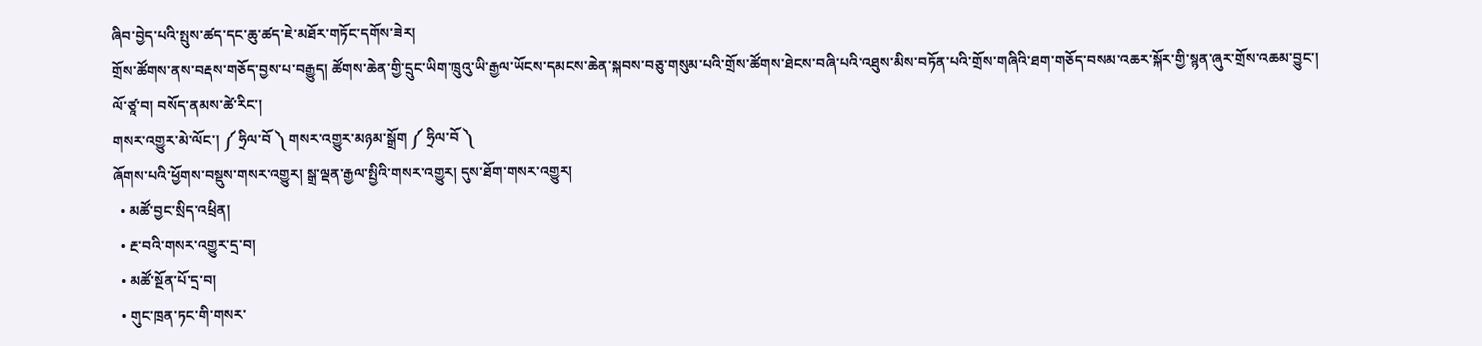ཞིབ་བྱེད་པའི་སྤུས་ཚད་དང་ཆུ་ཚད་ཇེ་མཐོར་གཏོང་དགོས་ཟེར།
གྲོས་ཚོགས་ནས་བརྡས་གཅོད་བྱས་པ་བརྒྱུད། ཚོགས་ཆེན་གྱི་དྲུང་ཡིག་ཁྲུའུ་ཡི་རྒྱལ་ཡོངས་དམངས་ཆེན་སྐབས་བཅུ་གསུམ་པའི་གྲོས་ཚོགས་ཐེངས་བཞི་པའི་འཐུས་མིས་བཏོན་པའི་གྲོས་གཞིའི་ཐག་གཅོད་བསམ་འཆར་སྐོར་གྱི་སྙན་ཞུར་གྲོས་འཆམ་བྱུང་།
ལོ་ཙཱ་བ། བསོད་ནམས་ཚེ་རིང་།
གསར་འགྱུར་མེ་ལོང་། ༼ ཧྲིལ་བོ ༽ གསར་འགྱུར་མཉམ་སྒྲོག ༼ ཧྲིལ་བོ ༽
ཞོགས་པའི་ཕྱོགས་བསྡུས་གསར་འགྱུར། སྒྲ་ལྡན་རྒྱལ་སྤྱིའི་གསར་འགྱུར། དུས་ཐོག་གསར་འགྱུར།
  • མཚོ་བྱང་སྲིད་འཕྲིན།
  • རྔ་བའི་གསར་འགྱུར་དྲ་བ།
  • མཚོ་སྔོན་པོ་དྲ་བ།
  • གུང་ཁྲན་ཏང་གི་གསར་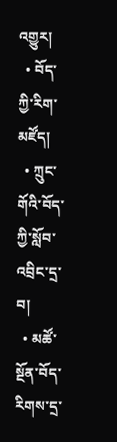འགྱུར།
  • བོད་ཀྱི་རིག་མཛོད།
  • ཀྲུང་གོའི་བོད་ཀྱི་སློབ་འབྲིང་དྲ་བ།
  • མཚོ་སྔོན་བོད་རིགས་དྲ་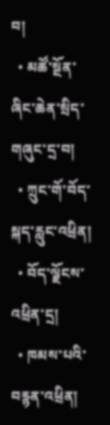བ།
  • མཚོ་སྔོན་ཞིང་ཆེན་སྲིད་གཞུང་དྲ་བ།
  • ཀྲུང་གོ་བོད་སྐད་རླུང་འཕྲིན།
  • བོད་ལྗོངས་འཕྲིན་དྲ།
  • ཁམས་པའི་བརྙན་འཕྲིན།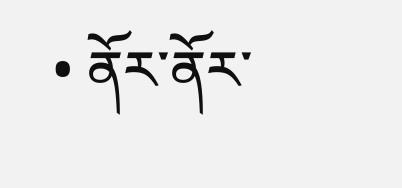• ནོར་ནོར་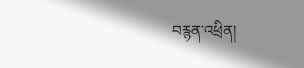བརྙན་འཕྲིན།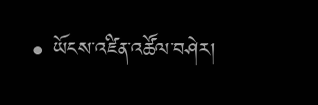• ཡོངས་འཛིན་འཚོལ་བཤེར།